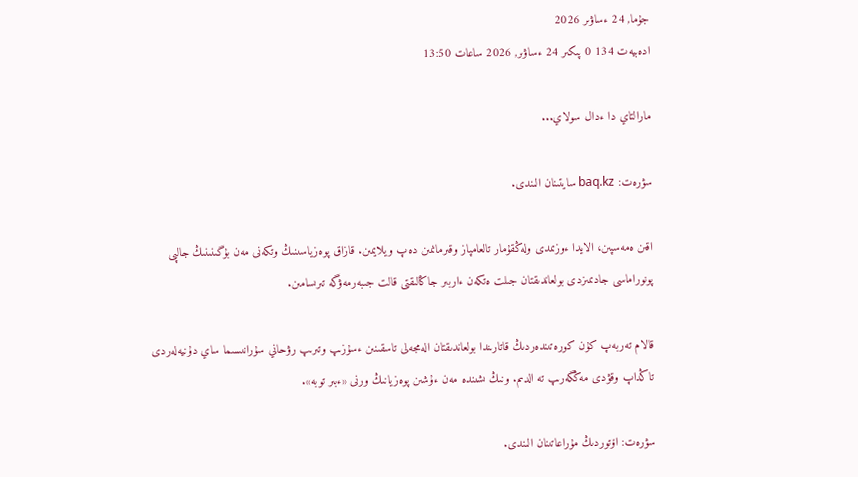جۇما, 24 ءساۋىر 2026
ادەبيەت 134 0 پىكىر 24 ءساۋىر, 2026 ساعات 13:50

مارالتاي دا ءدال سولاي...

سۋرەت: baq.kz سايتىنان الىندى.

اقىن ەمەسپىن، الايدا ءوزىمدى ولەڭقۇمار تالعامپاز وقىرمانمىن دەپ ويلايمىن. قازاق پوەزياسىنىڭ وتكەنى مەن بۇگىنىنىڭ جالپى پونوراماسى جادىمىزدى بولعاندىقتان جىلت ەتكەن ءاربىر جاڭالىقتى قالت جىبەرمەۋگە تىرىسامىن.

قالام تەربەپ كۇن كورەتىندەردىڭ قاتارىندا بولعاندىقتان الەمجەلى تاسقىنىن ءسۇزىپ وتىرىپ رۋحاني سۇرانىسىما ساي دۇنيەلەردى تاڭداپ وقۋدى مەڭگەرىپ تە الدىم. ونىڭ ىشىندە مەن ءۇشىن پوەزيانىڭ ورنى «ءبىر توبە».

سۋرەت: اۆتوردىڭ مۇراعاتىنان الىندى.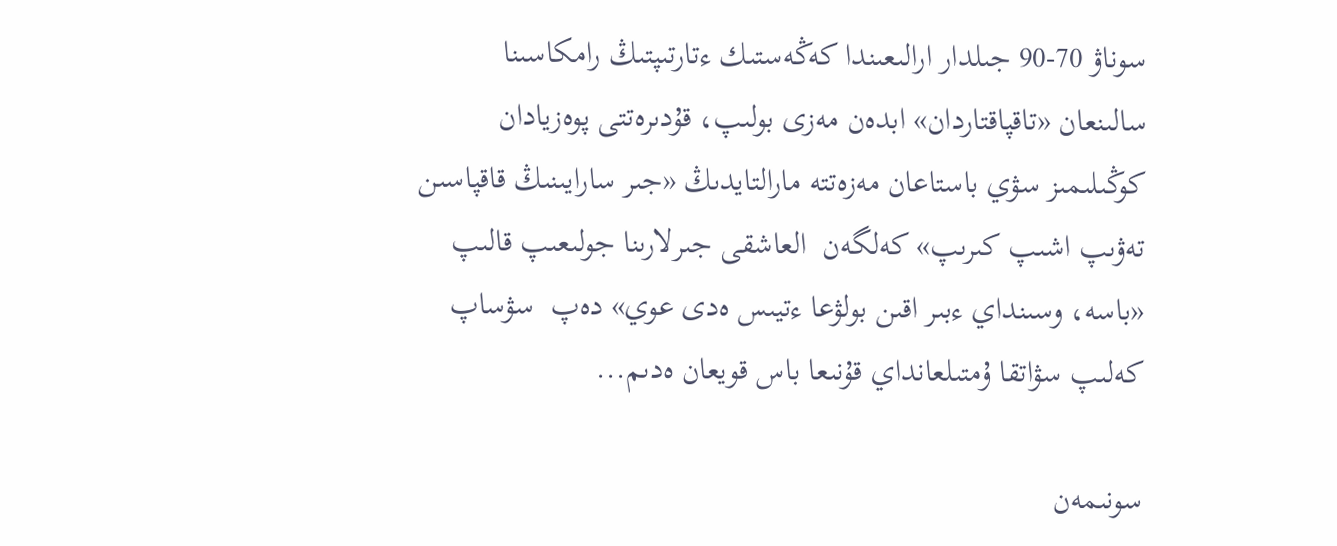سوناۋ 70-90 جىلدار ارالىعىندا كەڭەستىك ءتارتىپتىڭ رامكاسىنا سالىنعان «تاقپاقتاردان» ابدەن مەزى بولىپ، قۇدىرەتتى پوەزيادان كوڭىلىمىز سۋي باستاعان مەزەتتە مارالتايدىڭ «جىر سارايىنىڭ قاقپاسىن تەۋىپ اشىپ كىرىپ» كەلگەن  العاشقى جىرلارىنا جولىعىپ قالىپ «باسە، وسىنداي ءبىر اقىن بولۋعا ءتيىس ەدى عوي» دەپ  سۋساپ كەلىپ سۋاتقا ۇمتىلعانداي قۇنىعا باس قويعان ەدىم...

سونىمەن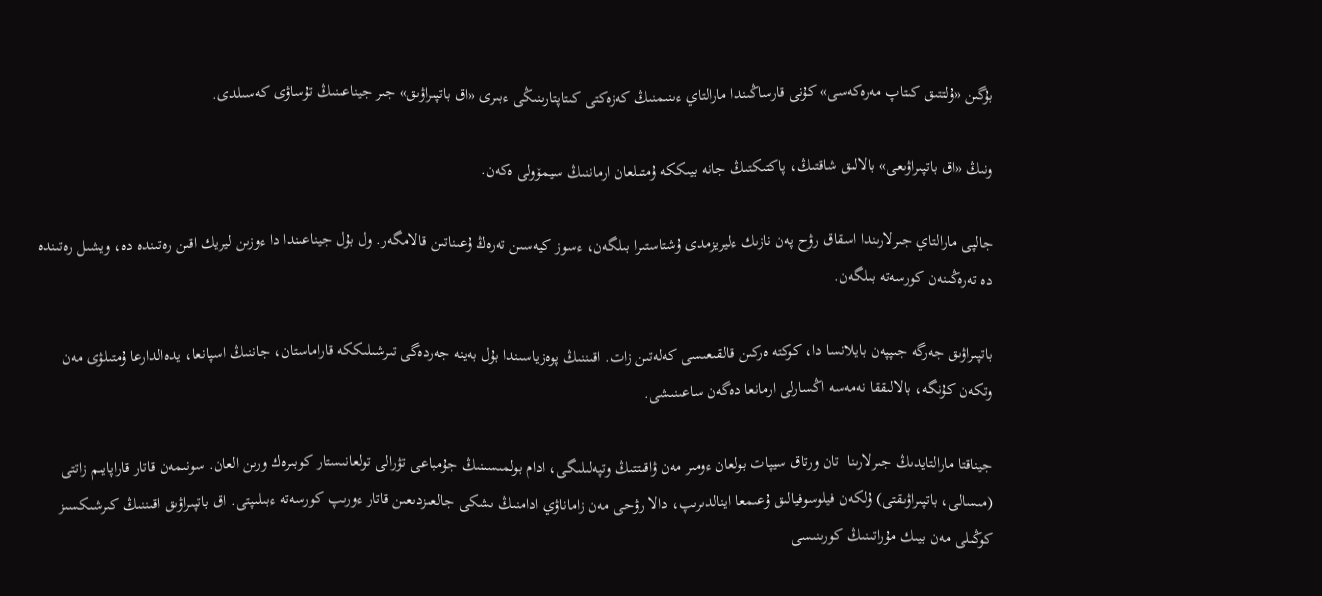بۇگىن «ۇلتتىق كىتاپ مەرەكەسى» كۇنى قارساڭىندا مارالتاي ءىنىمنىڭ كەزەكتى كىتاپتارىنىڭى ءبىرى «اق باتپىراۋىق» جىر جيناعىنىڭ تۇساۋى كەسىلدى.

ونىڭ «اق باتپىراۋىعى» بالالىق شاقتىڭ، پاكتىكتىڭ جانە بيىككە ۇمتىلعان ارماننىڭ سيمۆولى ەكەن.

جالپى مارالتاي جىرلارىندا اسقاق رۋح پەن نازىك ءليريزمدى ۇشتاستىرا بىلگەن، ءسوز كيەسىن تەرەڭ ۇعىناتىن قالامگەر. ول بۇل جيناعىندا دا ءوزىن ليريك اقىن رەتىندە دە، ويشىل رەتىندە دە تەرەڭىنەن كورسەتە بىلگەن.

باتپىراۋىق جەرگە جىپپەن بايلانسا دا، كوكتە ەركىن قالقىعىسى كەلەتىن زات. اقىننىڭ پوەزياسىندا بۇل بەينە جەردەگى تىرشىلىككە قاراماستان، جاننىڭ اسپانعا، يدەالدارعا ۇمتىلۋى مەن وتكەن كۇنگە، بالالىققا نەمەسە اڭسارلى ارمانعا دەگەن ساعىنىشى.

جيناقتا مارالتايدىڭ جىرلارىنا  تان ورتاق سيپات بولعان ءومىر مەن ۋاقىتتىڭ وتپەلىلىگى، ادام بولمىسىنىڭ جۇمباعى تۋرالى تولعانىستار كوبىرەك ورىن العان. سونىمەن قاتار قاراپايىم زاتتى (مىسالى، باتپىراۋىقتى) ۇلكەن فيلوسوفيالىق ۇعىمعا اينالدىرىپ، دالا رۋحى مەن زاماناۋي ادامنىڭ ىشكى جالعىزدىعىن قاتار ءورىپ كورسەتە ءبىلىپتى. اق باتپىراۋىق اقىننىڭ كىرشىكسىز كوڭىلى مەن بيىك مۇراتىنىڭ كورىنىسى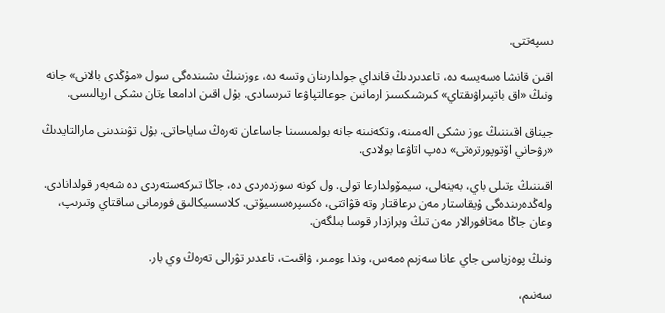ىسپەتتى.

اقىن قانشا ەسەيسە دە، تاعدىردىڭ قانداي جولدارىنان وتسە دە، ءوزىنىڭ ىشىندەگى سول «مۇڭدى بالانى» جانە ونىڭ «اق باتپىراۋىقتاي» كىرشىكسىز ارمانىن جوعالتپاۋعا تىرىسادى. بۇل اقىن ادامعا ءتان ىشكى ارپالىسى.

جيناق اقىننىڭ ءوز ىشكى الەمىنە، وتكەنىنە جانە بولمىسىنا جاساعان تەرەڭ ساياحاتى. بۇل تۋىندىنى مارالتايدىڭ «رۋحاني اۆتوپورترەتى» دەپ اتاۋعا بولادى.

اقىننىڭ ءتىلى باي، بەينەلى، سيمۆولدارعا تولى. ول كونە سوزدەردى دە، جاڭا تىركەستەردى دە شەبەر قولدانادى. ولەڭدەرىندەگى ۇيقاستار مەن ىرعاقتار وتە قۋاتتى، ەكسپرەسسيۆتى. كلاسسيكالىق فورمانى ساقتاي وتىرىپ، وعان جاڭا مەتافورالار مەن تىڭ وبرازدار قوسا بىلگەن.

ونىڭ پوەزياسى جاي عانا سەزىم ەمەس، وندا ءومىر، ۋاقىت، تاعدىر تۋرالى تەرەڭ وي بار.

سەنىم،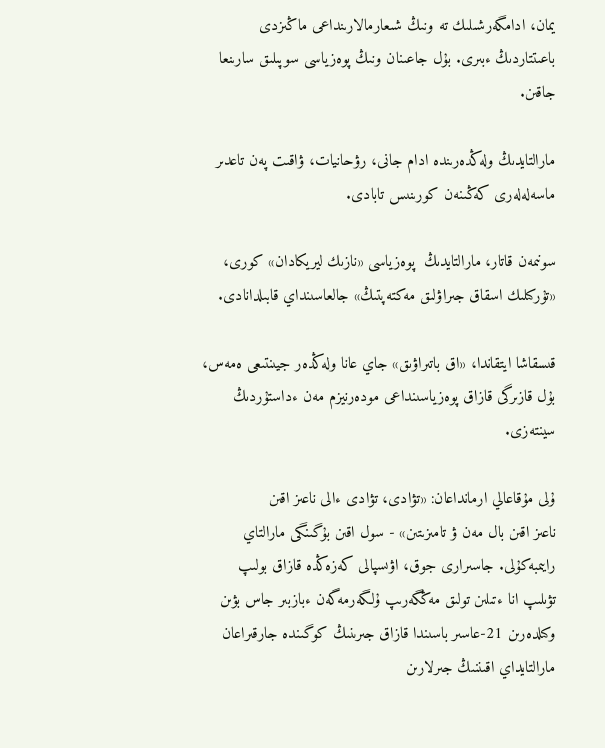يمان، ادامگەرشىلىك تە ونىڭ شىعارمالارىنداعى ماڭىزدى باعىتتاردىڭ ءبىرى. بۇل جاعىنان ونىڭ پوەزياسى سوپىلىق سارىنعا جاقىن.

مارالتايدىڭ ولەڭدەرىندە ادام جانى، رۋحانيات، ۋاقىت پەن تاعدىر ماسەلەلەرى كەڭىنەن كورىنىس تابادى.

سونىمەن قاتار، مارالتايدىڭ  پوەزياسى «نازىك ليريكادان» كورى، «تۇركىلىك اسقاق جىراۋلىق مەكتەپتىڭ» جالعاسىنداي قابىلدانادى.

قىسقاشا ايتقاندا، «اق باتىراۋىق» جاي عانا ولەڭدەر جيىنتىعى ەمەس، بۇل قازىرگى قازاق پوەزياسىنداعى مودەرنيزم مەن ءداستۇردىڭ سينتەزى.

ۇلى مۇقاعالي ارمانداعان: «تۋادى، تۋادى ءالى ناعىز اقىن
ناعىز اقىن بال مەن ۋ تامىزىتىن» - سول اقىن بۇگىنگى مارالتاي رايىمبەكۇلى. جاسىرارى جوق، اۋىسپالى كەزەڭدە قازاق بولىپ تۋىلىپ انا ءتىلىن تولىق مەڭگەرىپ ۇلگەرمەگەن ءبازبىر جاس بۋىن وكىلدەرىن 21-عاسىر باسىندا قازاق جىرىنىڭ كوگىندە جارقىراعان مارالتايداي اقىننىڭ جىرلارىن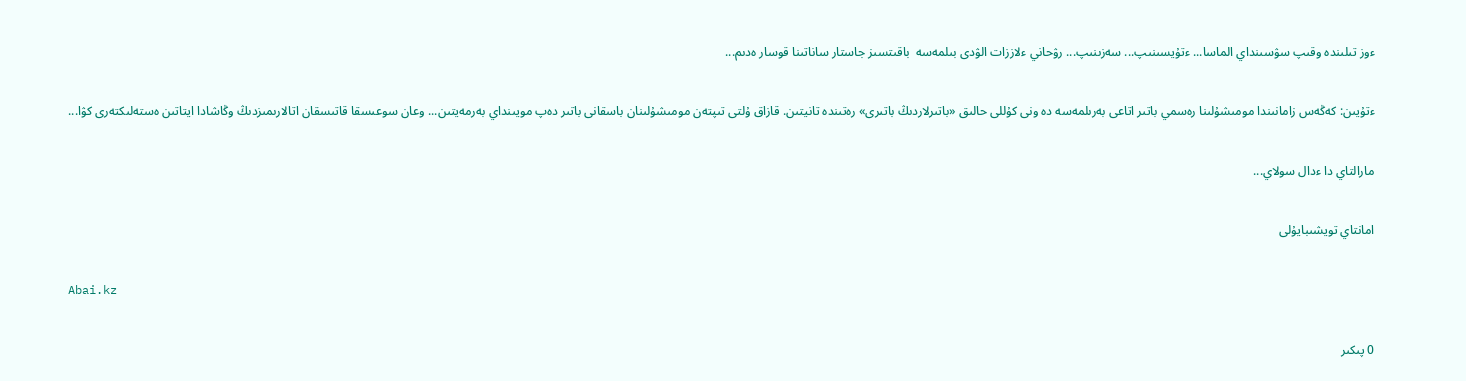ءوز تىلىندە وقىپ سۋسىنداي الماسا... ءتۇيسىنىپ... سەزىنىپ... رۋحاني ءلاززات الۋدى بىلمەسە  باقىتسىز جاستار ساناتىنا قوسار ەدىم...

ءتۇيىن: كەڭەس زامانىندا مومىشۇلىنا رەسمي باتىر اتاعى بەرىلمەسە دە ونى كۇللى حالىق «باتىرلاردىڭ باتىرى» رەتىندە تانيتىن. قازاق ۇلتى تىپتەن مومىشۇلىنان باسقانى باتىر دەپ مويىنداي بەرمەيتىن... وعان سوعىسقا قاتىسقان اتالارىمىزدىڭ وڭاشادا ايتاتىن ەستەلىكتەرى كۋا...

مارالتاي دا ءدال سولاي...

امانتاي تويشىبايۇلى

Abai.kz

0 پىكىر